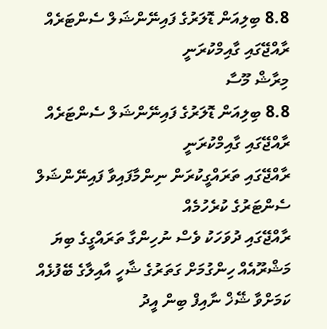8.8 ބިލިއަން ޑޮލަރުގެ ފައިނޭންޝަލް ސެންޓަރެއް ރާއްޖޭގައި ގާއިމްކުރަނީ
މިރާޝް މޫސާ
8.8 ބިލިއަން ޑޮލަރުގެ ފައިނޭންޝަލް ސެންޓަރެއް ރާއްޖޭގައި ގާއިމްކުރަނީ
ރާއްޖޭގައި ތަރައްގީކުރަން ނިންމާފައިވާ ފައިނޭންޝަލް ސެންޓަރުގެ ކުރެހުމެއް
ރާއްޖޭގައި ދުވަހަކު ވެސް ނުހިންގާ ތަރައްގީގެ ބިޔަ މަޝްރޫއެއް ހިންގުމަށް ގަތަރުގެ ޝާހީ އާއިލާގެ ބޭފުޅެއް ކަމަށްވާ ޝޭޚް ނާއިފް ބިން އީދު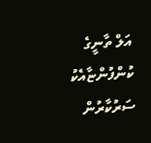އަލް ތާނީގެ ކުންފުންޏާއެކު ސަރުކާރުން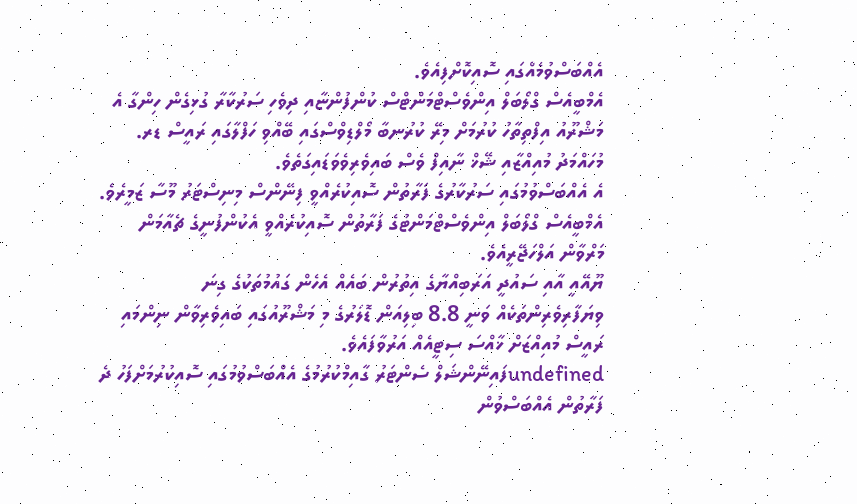އެއްބަސްވުމެއްގައި ސޮއިކޮށްފިއެވެ.
އެމްބީއެސް ގްލޯބަލް އިންވެސްޓްމަންޓްސް ކުންފުންޏާއި ދިވެހި ސަރުކާރާ ގުޅިގެން ހިންގާ އެ މަޝްރޫއު އިފްތިތާހު ކުރުމަށް މިރޭ ކުރުނބާ މޯލްޑިވްސްގައި ބޭއްވި ހަފްލާގައި ރައީސް ޑރ. މުހައްމަދު މުއިއްޒާއި ޝޭޚް ނާއިފް ވެސް ބައިވެރިވެވަޑައިގަތެވެ.
އެ އެއްބަސްވުމުގައި ސަރުކާރުގެ ފަރާތުން ސޮއިކުރެއްވީ ފިނޭންސް މިނިސްޓަރު މޫސާ ޒަމީރެވެ. އެމްބީއެސް ގްލޯބަލް އިންވެސްޓްމަންޓުގެ ފަރާތުން ސޮއިކުރެއްވީ އެކުންފުނީގެ ޗެއާމަން މަރްވާން އަލްހަޖޭރީއެވެ.
ޔޫއޭއީ އާއި ސައުދީ އަރަބިއްޔާގެ އިތުރުން ބައެއް އެހެން ގައުމުތަކުގެ ގިނަ ވިޔަފާރިވެރިންތަކެއް ވަނީ 8.8 ބިލިއަން ޑޮލަރުގެ މި މަޝްރޫއުގައި ބައިވެރިވާން ނިންމައި ރައީސް މުއިއްޒަށް ޚާއްސަ ސިޓީއެއް އަރުވާފައެވެ.
undefinedފައިނޭންޝަލް ސެންޓަރު ގާއިމްކުރުމުގެ އެއްބަސްވުމުގައި ސޮއިކުރުމަށްފަހު ދެ ފަރާތުން އެއްބަސްވުން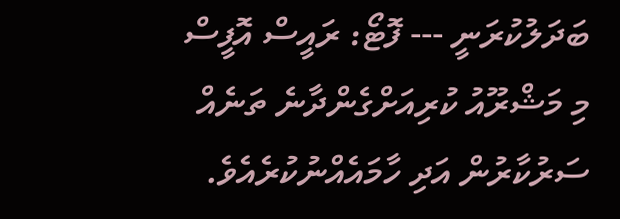ބަދަލުކުރަނީ --- ފޮޓޯ: ރައީސް އޮފީސް
މި މަޝްރޫއު ކުރިއަށްގެންދާނެ ތަނެއް ސަރުކާރުން އަދި ހާމައެއްނުކުރެއެވެ.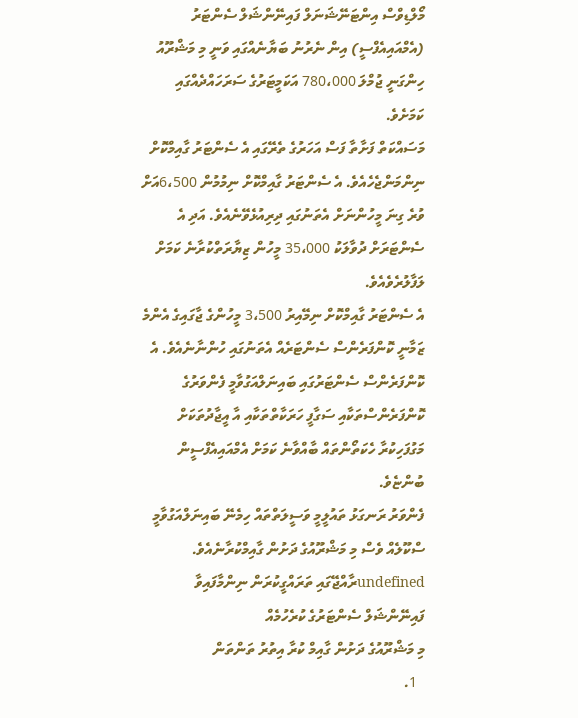މޯލްޑިވްސް އިންޓަނޭޝަނަލް ފައިނޭންޝަލް ސެންޓަރު (އެމްއައިއެފްސީ) އިން ނެރުނު ބަޔާނެއްގައި ވަނީ މި މަޝްރޫއު ހިންގަނީ ޖުމްލަ 780،000 އަކަމީޓަރުގެ ސަރަހައްދެއްގައި ކަމަށެވެ.
މަސައްކަތް ފަށާތާ ފަސް އަހަރުގެ ތެރޭގައި އެ ސެންޓަރު ގާއިމްކޮށް ނިންމަންޖެހެއެވެ. އެ ސެންޓަރު ގާއިމްކޮށް ނިމުމުން 6،500އަށް ވުރެ ގިނަ މީހުންނަށް އެތަނުގައި ދިރިއުޅެވޭނެއެވެ. އަދި އެ ސެންޓަރަށް ދުވާލަކު 35،000 މީހުން ޒިޔާރަތްކުރާނެ ކަމަށް ލަފާލުރެވެއެވެ.
އެ ސެންޓަރު ގާއިމްކޮށް ނިމޭއިރު 3،500 މީހުންގެ ޖާގައިގެ އެންމެ ޒަމާނީ ކޮންފަރެންސް ސެންޓަރެއް އެތަނުގައި ހުންނާނެއެވެ. އެ ކޮންފަރެންސް ސެންޓަރުގައި ބައިނަލްއަގުވާމީ ފެންވަރުގެ ކޮންފަރެންސްތަކާއި ސަގާފީ ހަރަކާތްތަކާއި އާ އީޖާދުތަކަށް މަގުފަހިކުރާ ހެކަތޯންތައް ބާއްވާނެ ކަމަށް އެމްއައިއެފްސީން ބުންޏެވެ.
ފެންވަރު ރަނގަޅު ތައުލީމީ ވަސީލަތްތައް ހިމެނޭ ބައިނަލްއަގުވާމީ ސްކޫލެއް ވެސް މި މަޝްރޫއުގެ ދަށުން ގާއިމްކުރާނެއެވެ.
undefinedރާއްޖޭގައި ތަރައްގީކުރަން ނިންމާފައިވާ ފައިނޭންޝަލް ސެންޓަރުގެ ކުރެހުމެއް
މި މަޝްރޫއުގެ ދަށުން ގާއިމް ކުރާ އިތުރު ތަންތަން
  1.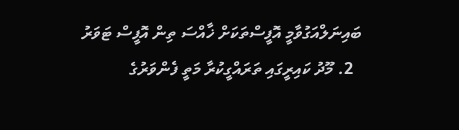ބައިނަލްއަގުވާމީ އޮފީސްތަކަށް ޚާއްސަ ތިން އޮފީސް ޓަވަރު
  2. މޫދު ކައިރީގައި ތަރައްގީކުރާ މަތީ ފެންވަރުގެ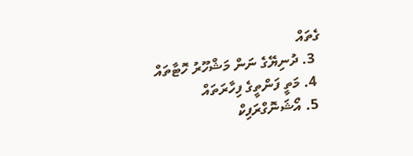ގެތައް
  3. ދުނިޔޭގެ ނަން މަޝްހޫރު ހޮޓާތައް
  4. މަތީ ފަންތީގެ ފިހާރަތައް
  5. އޯޝަނޮގްރަފިކް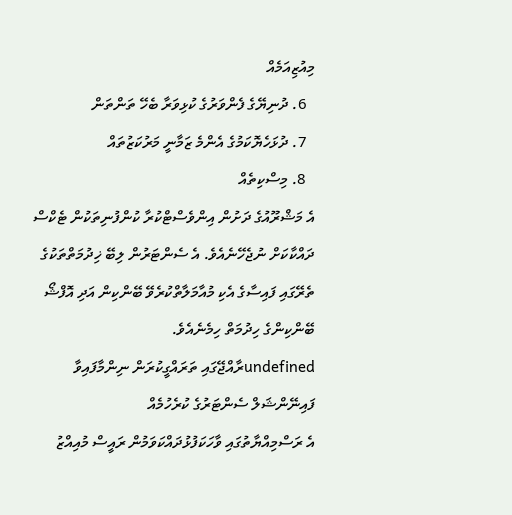މިއުޒިއަމެއް
  6. ދުނިޔޭގެ ފެންވަރުގެ ކުޅިވަރާ ބެހޭ ތަންތަން
  7. ދުޅަހެޔޮކަމުގެ އެންމެ ޒަމާނީ މަރުކަޒުތައް
  8. މިސްކިތެއް
އެ މަޝްރޫއުގެ ދަށުން އިންވެސްޓްކުރާ ކުންފުނިތަކުން ޓެކްސް ދައްކާކަށް ނުޖެހޭނެއެވެ. އެ ސެންޓަރުން ލިބޭ ޚިދުމަތްތަކުގެ ތެރޭގައި ފައިސާގެ އެކި މުއާމަލާތްކުރެވޭ ބޭންކިން އަދި އޮފްޝޯ ބޭންކިންގެ ހިދުމަތް ހިމެނެއެވެ.
undefinedރާއްޖޭގައި ތަރައްގީކުރަން ނިންމާފައިވާ ފައިނޭންޝަލް ސެންޓަރުގެ ކުރެހުމެއް
އެ ރަސްމިއްޔާތުގައި ވާހަކަފުޅުދައްކަވަމުން ރައީސް މުއިއްޒު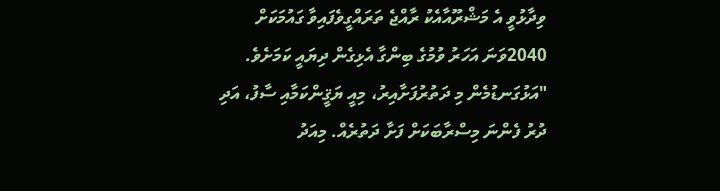ވިދާޅުވީ އެ މަޝްރޫއާއެކު ރާއްޖެ ތަރައްގީވެފައިވާ ގައުމަކަށް 2040ވަނަ އަހަރު ވުމުގެ ބިންގާ އެޅިގެން ދިޔައީ ކަމަށެވެ.
"އަޅުގަނޑުމެން މި ދަތުރުފަށާއިރު، މިއީ ޔަޤީންކަމާއި ސާފު، އަދި ދުރު ފެންނަ މިސްރާބަކަށް ފަށާ ދަތުރެއް. މިއަދު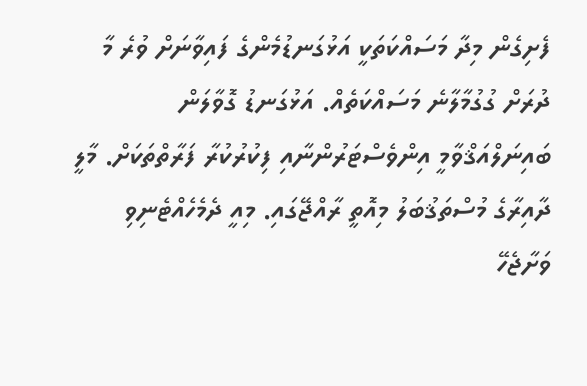ފެށިގެން މިދާ މަސައްކަތަކީ އަޅުގަނޑުމެންގެ ފައިވާނަށް ވުރެ މާ ދުރަށް ގުގުމާލާނެ މަސައްކަތެއް. އަޅުގަނޑު ގޮވާލަން ބައިނަލްއަޤްވާމީ އިންވެސްޓަރުންނާއި ފިކުރުކުރާ ފަރާތްތަކަށް. މާލީ ދާއިރާގެ މުސްތަޤުބަލު މިއޮތީ ރާއްޖޭގައި. މިއީ ދެމެހެއްޓެނިވި ވަށާޖެހޭ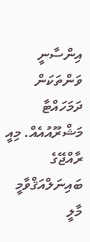އިންސާނީ ވަންތަކަން ދަމަހައްޓާ މަޝްރޫއުއެއް. މިއީ ރާއްޖޭގެ ބައިނަލްއަޤްވާމީ މާލީ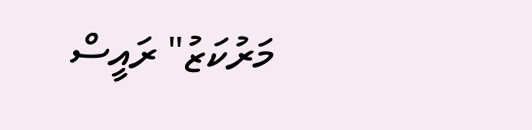މަރުކަޒު" ރައީސް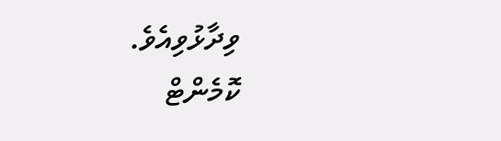ވިދާޅުވިއެވެ.
ކޮމެންޓް